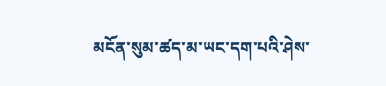མངོན་སུམ་ཚད་མ་ཡང་དག་པའི་ཤེས་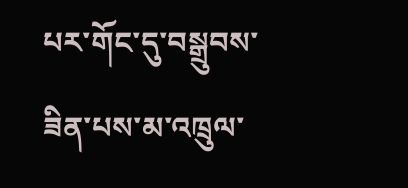པར་གོང་དུ་བསྒྲུབས་ཟིན་པས་མ་འཁྲུལ་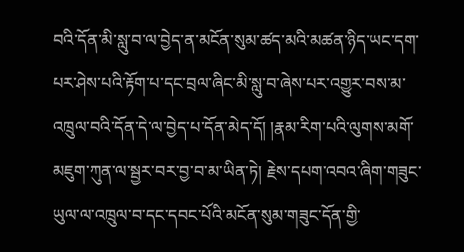བའི་དོན་མི་སླུ་བ་ལ་བྱེད་ན་མངོན་སུམ་ཚད་མའི་མཚན་ཉིད་ཡང་དག་པར་ཤེས་པའི་རྟོག་པ་དང་བྲལ་ཞིང་མི་སླུ་བ་ཞེས་པར་འགྱུར་བས་མ་འཁྲུལ་བའི་དོན་དེ་ལ་བྱེད་པ་དོན་མེད་དོ། །རྣམ་རིག་པའི་ལུགས་མགོ་མཇུག་ཀུན་ལ་སྦྱར་བར་བྱ་བ་མ་ཡིན་ཏེ། རྗེས་དཔག་འབའ་ཞིག་གཟུང་ཡུལ་ལ་འཁྲུལ་བ་དང་དབང་པོའི་མངོན་སུམ་གཟུང་དོན་གྱི་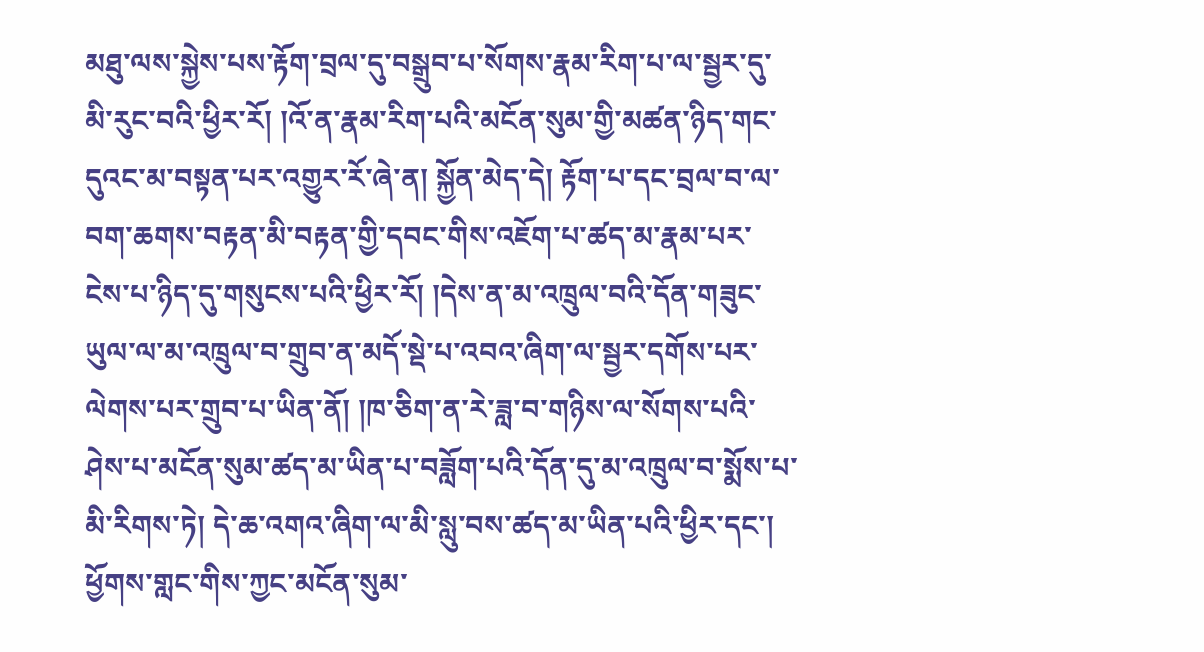མཐུ་ལས་སྐྱེས་པས་རྟོག་བྲལ་དུ་བསྒྲུབ་པ་སོགས་རྣམ་རིག་པ་ལ་སྦྱར་དུ་མི་རུང་བའི་ཕྱིར་རོ། །འོ་ན་རྣམ་རིག་པའི་མངོན་སུམ་གྱི་མཚན་ཉིད་གང་དུའང་མ་བསྟན་པར་འགྱུར་རོ་ཞེ་ན། སྐྱོན་མེད་དེ། རྟོག་པ་དང་བྲལ་བ་ལ་བག་ཆགས་བརྟན་མི་བརྟན་གྱི་དབང་གིས་འཇོག་པ་ཚད་མ་རྣམ་པར་ངེས་པ་ཉིད་དུ་གསུངས་པའི་ཕྱིར་རོ། །དེས་ན་མ་འཁྲུལ་བའི་དོན་གཟུང་ཡུལ་ལ་མ་འཁྲུལ་བ་གྲུབ་ན་མདོ་སྡེ་པ་འབའ་ཞིག་ལ་སྦྱར་དགོས་པར་ལེགས་པར་གྲུབ་པ་ཡིན་ནོ། །ཁ་ཅིག་ན་རེ་ཟླ་བ་གཉིས་ལ་སོགས་པའི་ཤེས་པ་མངོན་སུམ་ཚད་མ་ཡིན་པ་བཟློག་པའི་དོན་དུ་མ་འཁྲུལ་བ་སྨོས་པ་མི་རིགས་ཏེ། དེ་ཆ་འགའ་ཞིག་ལ་མི་སླུ་བས་ཚད་མ་ཡིན་པའི་ཕྱིར་དང་། ཕྱོགས་གླང་གིས་ཀྱང་མངོན་སུམ་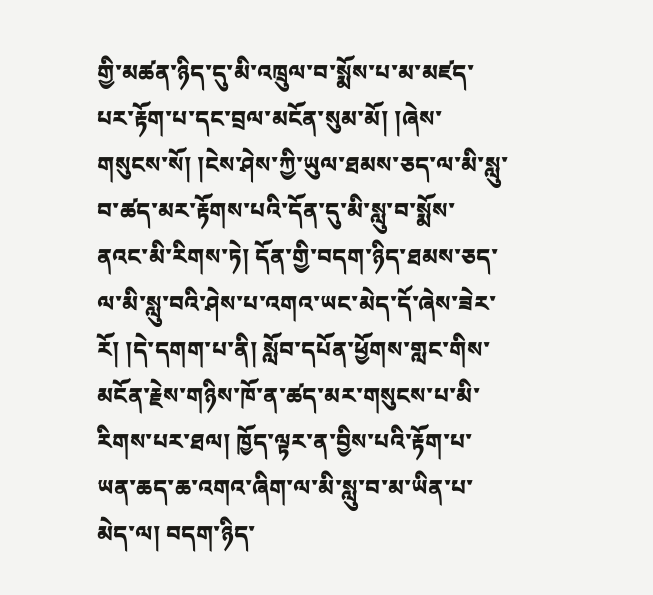གྱི་མཚན་ཉིད་དུ་མི་འཁྲུལ་བ་སྨོས་པ་མ་མཛད་པར་རྟོག་པ་དང་བྲལ་མངོན་སུམ་མོ། །ཞེས་གསུངས་སོ། །ངེས་ཤེས་ཀྱི་ཡུལ་ཐམས་ཅད་ལ་མི་སླུ་བ་ཚད་མར་རྟོགས་པའི་དོན་དུ་མི་སླུ་བ་སྨོས་
ནའང་མི་རིགས་ཏེ། དོན་གྱི་བདག་ཉིད་ཐམས་ཅད་ལ་མི་སླུ་བའི་ཤེས་པ་འགའ་ཡང་མེད་དོ་ཞེས་ཟེར་རོ། །དེ་དགག་པ་ནི། སློབ་དཔོན་ཕྱོགས་གླང་གིས་མངོན་རྗེས་གཉིས་ཁོ་ན་ཚད་མར་གསུངས་པ་མི་རིགས་པར་ཐལ། ཁྱོད་ལྟར་ན་བྱིས་པའི་རྟོག་པ་ཡན་ཆད་ཆ་འགའ་ཞིག་ལ་མི་སླུ་བ་མ་ཡིན་པ་མེད་ལ། བདག་ཉིད་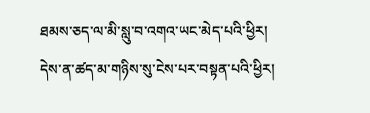ཐམས་ཅད་ལ་མི་སླུ་བ་འགའ་ཡང་མེད་པའི་ཕྱིར། དེས་ན་ཚད་མ་གཉིས་སུ་ངེས་པར་བསྟན་པའི་ཕྱིར།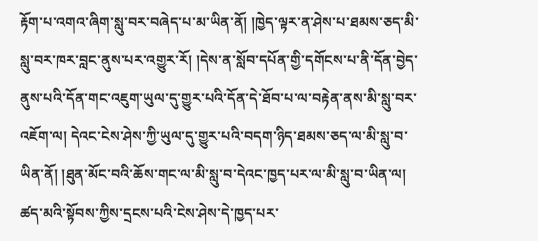རྟོག་པ་འགའ་ཞིག་སླུ་བར་བཞེད་པ་མ་ཡིན་ནོ། །ཁྱེད་ལྟར་ན་ཤེས་པ་ཐམས་ཅད་མི་སླུ་བར་ཁར་བླང་ནུས་པར་འགྱུར་རོ། །དེས་ན་སློབ་དཔོན་གྱི་དགོངས་པ་ནི་དོན་བྱེད་ནུས་པའི་དོན་གང་འཇུག་ཡུལ་དུ་གྱུར་པའི་དོན་དེ་ཐོབ་པ་ལ་བརྟེན་ནས་མི་སླུ་བར་འཇོག་ལ། དེའང་ངེས་ཤེས་ཀྱི་ཡུལ་དུ་གྱུར་པའི་བདག་ཉིད་ཐམས་ཅད་ལ་མི་སླུ་བ་ཡིན་ནོ། །ཐུན་མོང་བའི་ཆོས་གང་ལ་མི་སླུ་བ་དེའང་ཁྱད་པར་ལ་མི་སླུ་བ་ཡིན་ལ། ཚད་མའི་སྟོབས་ཀྱིས་དྲངས་པའི་ངེས་ཤེས་དེ་ཁྱད་པར་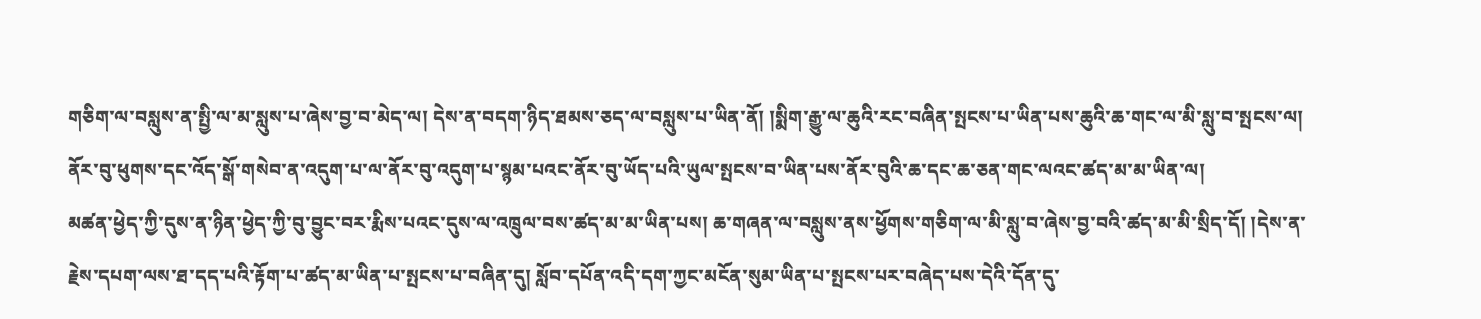གཅིག་ལ་བསླུས་ན་སྤྱི་ལ་མ་སླུས་པ་ཞེས་བྱ་བ་མེད་ལ། དེས་ན་བདག་ཉིད་ཐམས་ཅད་ལ་བསླུས་པ་ཡིན་ནོ། །སྨིག་རྒྱུ་ལ་ཆུའི་རང་བཞིན་སྤངས་པ་ཡིན་པས་ཆུའི་ཆ་གང་ལ་མི་སླུ་བ་སྤངས་ལ། ནོར་བུ་ཕུགས་དང་འོད་སྒོ་གསེབ་ན་འདུག་པ་ལ་ནོར་བུ་འདུག་པ་སྙམ་པའང་ནོར་བུ་ཡོད་པའི་ཡུལ་སྤངས་བ་ཡིན་པས་ནོར་བུའི་ཆ་དང་ཆ་ཅན་གང་ལའང་ཚད་མ་མ་ཡིན་ལ།
མཚན་ཕྱེད་ཀྱི་དུས་ན་ཉིན་ཕྱེད་ཀྱི་བུ་བྱུང་བར་རྨིས་པའང་དུས་ལ་འཁྲུལ་བས་ཚད་མ་མ་ཡིན་པས། ཆ་གཞན་ལ་བསླུས་ནས་ཕྱོགས་གཅིག་ལ་མི་སླུ་བ་ཞེས་བྱ་བའི་ཚད་མ་མི་སྲིད་དོ། །དེས་ན་རྗེས་དཔག་ལས་ཐ་དད་པའི་རྟོག་པ་ཚད་མ་ཡིན་པ་སྤངས་པ་བཞིན་དུ། སློབ་དཔོན་འདི་དག་ཀྱང་མངོན་སུམ་ཡིན་པ་སྤངས་པར་བཞེད་པས་དེའི་དོན་དུ་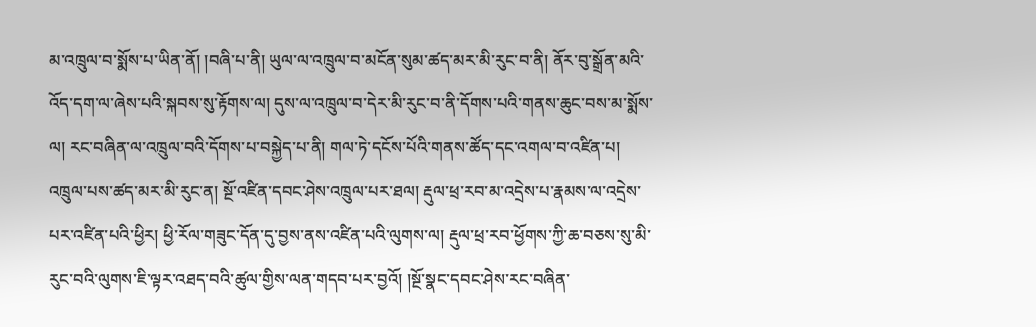མ་འཁྲུལ་བ་སྨོས་པ་ཡིན་ནོ། །བཞི་པ་ནི། ཡུལ་ལ་འཁྲུལ་བ་མངོན་སུམ་ཚད་མར་མི་རུང་བ་ནི། ནོར་བུ་སྒྲོན་མའི་འོད་དག་ལ་ཞེས་པའི་སྐབས་སུ་རྟོགས་ལ། དུས་ལ་འཁྲུལ་བ་དེར་མི་རུང་བ་ནི་དོགས་པའི་གནས་ཆུང་བས་མ་སྨོས་ལ། རང་བཞིན་ལ་འཁྲུལ་བའི་དོགས་པ་བསྐྱེད་པ་ནི། གལ་ཏེ་དངོས་པོའི་གནས་ཚོད་དང་འགལ་བ་འཛིན་པ། འཁྲུལ་པས་ཚད་མར་མི་རུང་ན། སྔོ་འཛིན་དབང་ཤེས་འཁྲུལ་པར་ཐལ། རྡུལ་ཕྲ་རབ་མ་འདྲེས་པ་རྣམས་ལ་འདྲེས་པར་འཛིན་པའི་ཕྱིར། ཕྱི་རོལ་གཟུང་དོན་དུ་བྱས་ནས་འཛིན་པའི་ལུགས་ལ། རྡུལ་ཕྲ་རབ་ཕྱོགས་ཀྱི་ཆ་བཅས་སུ་མི་རུང་བའི་ལུགས་ཇི་ལྟར་འཐད་བའི་ཚུལ་གྱིས་ལན་གདབ་པར་བྱའོ། །སྔོ་སྣང་དབང་ཤེས་རང་བཞིན་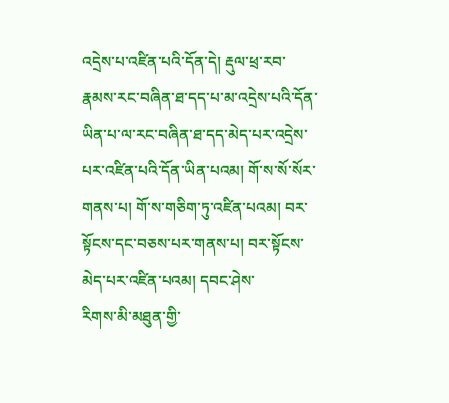འདྲེས་པ་འཛིན་པའི་དོན་དེ། རྡུལ་ཕྲ་རབ་རྣམས་རང་བཞིན་ཐ་དད་པ་མ་འདྲེས་པའི་དོན་ཡིན་པ་ལ་རང་བཞིན་ཐ་དད་མེད་པར་འདྲེས་པར་འཛིན་པའི་དོན་ཡིན་པའམ། གོ་ས་སོ་སོར་གནས་པ། གོ་ས་གཅིག་ཏུ་འཛིན་པའམ། བར་སྟོངས་དང་བཅས་པར་གནས་པ། བར་སྟོངས་མེད་པར་འཛིན་པའམ། དབང་ཤེས་
རིགས་མི་མཐུན་གྱི་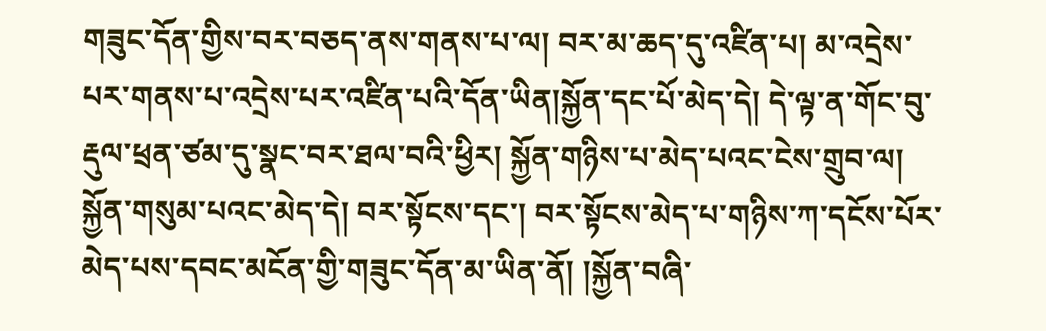གཟུང་དོན་གྱིས་བར་བཅད་ནས་གནས་པ་ལ། བར་མ་ཆད་དུ་འཛིན་པ། མ་འདྲེས་པར་གནས་པ་འདྲེས་པར་འཛིན་པའི་དོན་ཡིན།སྐྱོན་དང་པོ་མེད་དེ། དེ་ལྟ་ན་གོང་བུ་རྡུལ་ཕྲན་ཙམ་དུ་སྣང་བར་ཐལ་བའི་ཕྱིར། སྐྱོན་གཉིས་པ་མེད་པའང་ངེས་གྲུབ་ལ། སྐྱོན་གསུམ་པའང་མེད་དེ། བར་སྟོངས་དང་། བར་སྟོངས་མེད་པ་གཉིས་ཀ་དངོས་པོར་མེད་པས་དབང་མངོན་གྱི་གཟུང་དོན་མ་ཡིན་ནོ། །སྐྱོན་བཞི་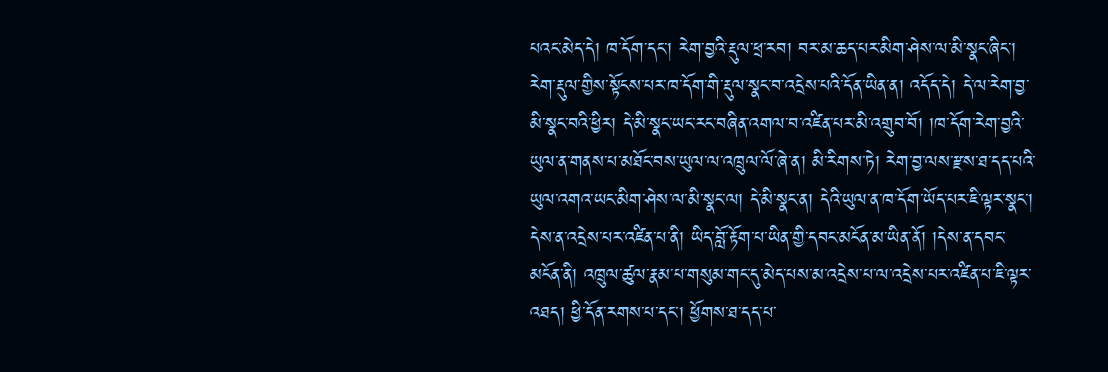པའང་མེད་དེ། ཁ་དོག་དང་། རེག་བྱའི་རྡུལ་ཕྲ་རབ། བར་མ་ཆད་པར་མིག་ཤེས་ལ་མི་སྣང་ཞིང་། རེག་རྡུལ་གྱིས་སྟོངས་པར་ཁ་དོག་གི་རྡུལ་སྣང་བ་འདྲེས་པའི་དོན་ཡིན་ན། འདོད་དེ། དེ་ལ་རེག་བྱ་མི་སྣང་བའི་ཕྱིར། དེ་མི་སྣང་ཡང་རང་བཞིན་འགལ་བ་འཛིན་པར་མི་འགྲུབ་བོ། །ཁ་དོག་རེག་བྱའི་ཡུལ་ན་གནས་པ་མཐོང་བས་ཡུལ་ལ་འཁྲུལ་ལོ་ཞེ་ན། མི་རིགས་ཏེ། རེག་བྱ་ལས་རྫས་ཐ་དད་པའི་ཡུལ་འགའ་ཡང་མིག་ཤེས་ལ་མི་སྣང་ལ། དེ་མི་སྣང་ན། དེའི་ཡུལ་ན་ཁ་དོག་ཡོད་པར་ཇི་ལྟར་སྣང་། དེས་ན་འདྲེས་པར་འཛིན་པ་ནི། ཡིད་བློ་རྟོག་པ་ཡིན་གྱི་དབང་མངོན་མ་ཡིན་ནོ། །དེས་ན་དབང་མངོན་ནི། འཁྲུལ་ཚུལ་རྣམ་པ་གསུམ་གང་དུ་མེད་པས་མ་འདྲེས་པ་ལ་འདྲེས་པར་འཛིན་པ་ཇི་ལྟར་འཐད། ཕྱི་དོན་རགས་པ་དང་། ཕྱོགས་ཐ་དད་པ་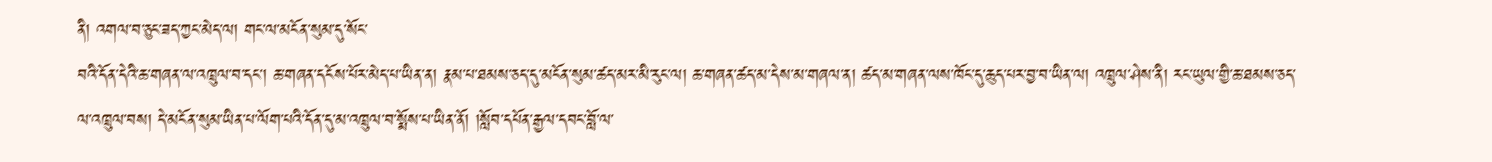ནི། འགལ་བ་ཅུང་ཟད་ཀྱང་མེད་ལ། གང་ལ་མངོན་སུམ་དུ་སོང་
བའི་དོན་དེའི་ཆ་གཞན་ལ་འཁྲུལ་བ་དང་། ཆ་གཞན་དངོས་པོར་མེད་པ་ཡིན་ན། རྣམ་པ་ཐམས་ཅད་དུ་མངོན་སུམ་ཚད་མར་མི་རུང་ལ། ཆ་གཞན་ཚད་མ་དེས་མ་གཞལ་ན། ཚད་མ་གཞན་ལས་ཁོང་དུ་ཆུད་པར་བྱ་བ་ཡིན་ལ། འཁྲུལ་ཤེས་ནི། རང་ཡུལ་གྱི་ཆ་ཐམས་ཅད་ལ་འཁྲུལ་བས། དེ་མངོན་སུམ་ཡིན་པ་ལོག་པའི་དོན་དུ་མ་འཁྲུལ་བ་སྨོས་པ་ཡིན་ནོ། །སློབ་དཔོན་རྒྱལ་དབང་བློ་ལ་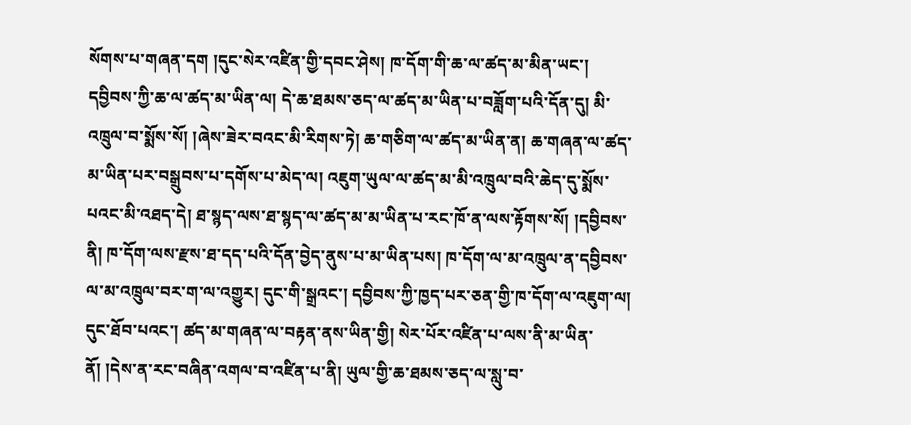སོགས་པ་གཞན་དག །དུང་སེར་འཛིན་གྱི་དབང་ཤེས། ཁ་དོག་གི་ཆ་ལ་ཚད་མ་མིན་ཡང་། དབྱིབས་ཀྱི་ཆ་ལ་ཚད་མ་ཡིན་ལ། དེ་ཆ་ཐམས་ཅད་ལ་ཚད་མ་ཡིན་པ་བཟློག་པའི་དོན་དུ། མི་འཁྲུལ་བ་སྨོས་སོ། །ཞེས་ཟེར་བའང་མི་རིགས་ཏེ། ཆ་གཅིག་ལ་ཚད་མ་ཡིན་ན། ཆ་གཞན་ལ་ཚད་མ་ཡིན་པར་བསྒྲུབས་པ་དགོས་པ་མེད་ལ། འཇུག་ཡུལ་ལ་ཚད་མ་མི་འཁྲུལ་བའི་ཆེད་དུ་སྨོས་པའང་མི་འཐད་དེ། ཐ་སྙད་ལས་ཐ་སྙད་ལ་ཚད་མ་མ་ཡིན་པ་རང་ཁོ་ན་ལས་རྟོགས་སོ། །དབྱིབས་ནི། ཁ་དོག་ལས་རྫས་ཐ་དད་པའི་དོན་བྱེད་ནུས་པ་མ་ཡིན་པས། ཁ་དོག་ལ་མ་འཁྲུལ་ན་དབྱིབས་ལ་མ་འཁྲུལ་བར་ག་ལ་འགྱུར། དུང་གི་སྒྲའང་། དབྱིབས་ཀྱི་ཁྱད་པར་ཅན་གྱི་ཁ་དོག་ལ་འཇུག་ལ། དུང་ཐོབ་པའང་། ཚད་མ་གཞན་ལ་བརྟན་ནས་ཡིན་གྱི། སེར་པོར་འཛིན་པ་ལས་ནི་མ་ཡིན་ནོ། །དེས་ན་རང་བཞིན་འགལ་བ་འཛིན་པ་ནི། ཡུལ་གྱི་ཆ་ཐམས་ཅད་ལ་སླུ་བ་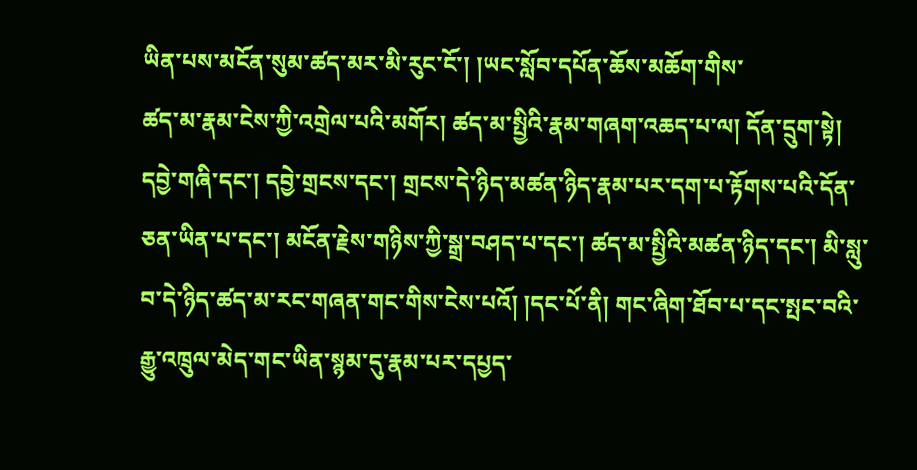ཡིན་པས་མངོན་སུམ་ཚད་མར་མི་རུང་ངོ་། །ཡང་སློབ་དཔོན་ཆོས་མཆོག་གིས་
ཚད་མ་རྣམ་ངེས་ཀྱི་འགྲེལ་པའི་མགོར། ཚད་མ་སྤྱིའི་རྣམ་གཞག་འཆད་པ་ལ། དོན་དྲུག་སྟེ། དབྱེ་གཞི་དང་། དབྱེ་གྲངས་དང་། གྲངས་དེ་ཉིད་མཚན་ཉིད་རྣམ་པར་དག་པ་རྟོགས་པའི་དོན་ཅན་ཡིན་པ་དང་། མངོན་རྗེས་གཉིས་ཀྱི་སྒྲ་བཤད་པ་དང་། ཚད་མ་སྤྱིའི་མཚན་ཉིད་དང་། མི་སླུ་བ་དེ་ཉིད་ཚད་མ་རང་གཞན་གང་གིས་ངེས་པའོ། །དང་པོ་ནི། གང་ཞིག་ཐོབ་པ་དང་སྤང་བའི་རྒྱུ་འཁྲུལ་མེད་གང་ཡིན་སྙམ་དུ་རྣམ་པར་དཔྱད་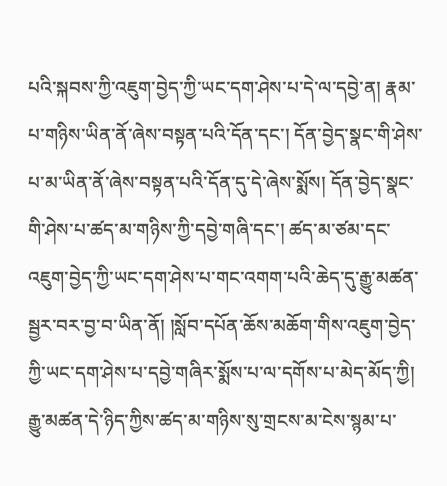པའི་སྐབས་ཀྱི་འཇུག་བྱེད་ཀྱི་ཡང་དག་ཤེས་པ་དེ་ལ་དབྱེ་ན། རྣམ་པ་གཉིས་ཡིན་ནོ་ཞེས་བསྟན་པའི་དོན་དང་། དོན་བྱེད་སྣང་གི་ཤེས་པ་མ་ཡིན་ནོ་ཞེས་བསྟན་པའི་དོན་དུ་དེ་ཞེས་སྨོས། དོན་བྱེད་སྣང་གི་ཤེས་པ་ཚད་མ་གཉིས་ཀྱི་དབྱེ་གཞི་དང་། ཚད་མ་ཙམ་དང་འཇུག་བྱེད་ཀྱི་ཡང་དག་ཤེས་པ་གང་འགག་པའི་ཆེད་དུ་རྒྱུ་མཚན་སྦྱར་བར་བྱ་བ་ཡིན་ནོ། །སློབ་དཔོན་ཆོས་མཆོག་གིས་འཇུག་བྱེད་ཀྱི་ཡང་དག་ཤེས་པ་དབྱེ་གཞིར་སྨོས་པ་ལ་དགོས་པ་མེད་མོད་ཀྱི། རྒྱུ་མཚན་དེ་ཉིད་ཀྱིས་ཚད་མ་གཉིས་སུ་གྲངས་མ་ངེས་སྙམ་པ་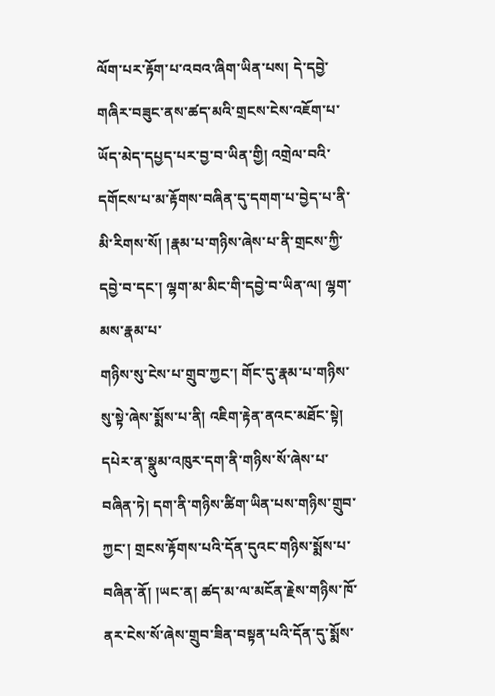ལོག་པར་རྟོག་པ་འབའ་ཞིག་ཡིན་པས། དེ་དབྱེ་གཞིར་བཟུང་ནས་ཚད་མའི་གྲངས་ངེས་འཇོག་པ་ཡོད་མེད་དཔྱད་པར་བྱ་བ་ཡིན་གྱི། འགྲེལ་བའི་དགོངས་པ་མ་རྟོགས་བཞིན་དུ་དགག་པ་བྱེད་པ་ནི་མི་རིགས་སོ། །རྣམ་པ་གཉིས་ཞེས་པ་ནི་གྲངས་ཀྱི་དབྱེ་བ་དང་། ལྷག་མ་མིང་གི་དབྱེ་བ་ཡིན་ལ། ལྷག་མས་རྣམ་པ་
གཉིས་སུ་ངེས་པ་གྲུབ་ཀྱང་། གོང་དུ་རྣམ་པ་གཉིས་སུ་སྟེ་ཞེས་སྨོས་པ་ནི། འཇིག་རྟེན་ནའང་མཐོང་སྟེ། དཔེར་ན་སྣུམ་འཁུར་དག་ནི་གཉིས་སོ་ཞེས་པ་བཞིན་ཏེ། དག་ནི་གཉིས་ཚིག་ཡིན་པས་གཉིས་གྲུབ་ཀྱང་། གྲངས་རྟོགས་པའི་དོན་དུའང་གཉིས་སྨོས་པ་བཞིན་ནོ། །ཡང་ན། ཚད་མ་ལ་མངོན་རྗེས་གཉིས་ཁོ་ནར་ངེས་སོ་ཞེས་གྲུབ་ཟིན་བསྟན་པའི་དོན་དུ་སྨོས་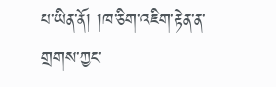པ་ཡིན་ནོ། །ཁ་ཅིག་འཇིག་རྟེན་ན་གྲགས་ཀྱང་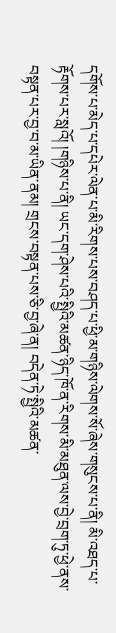དགོས་པ་མེད་པ་དཔེར་ལེན་པ་མི་རིགས་པས་བཤད་པ་ཕྱི་མ་གཉིས་ལེགས་སོ་ཞེས་གསུངས་པ་ནི། མི་འཐད་པ་རྟོགས་པར་སླའོ། །གཉིས་པ་ནི། ཡང་དག་ཤེས་པའི་སྤྱིའི་མཚན་ཉིད་ཁོ་ན་རིགས་མི་མཐུན་ལས་བྱེ་བྲག་ཏུ་ཕྱེ་ནས་བསྟན་པར་བྱ་བ་མ་ཡིན་ནམ། གྲངས་བསྟན་པས་ཅི་བྱ་ཞེ་ན། བདེན་ཏེ་སྤྱིའི་མཚན་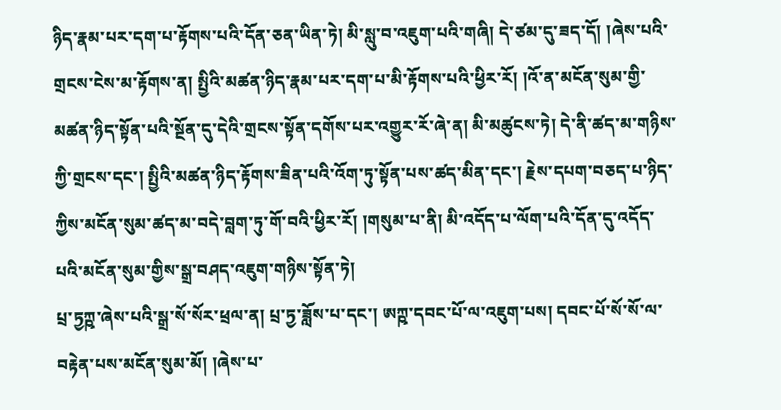ཉིད་རྣམ་པར་དག་པ་རྟོགས་པའི་དོན་ཅན་ཡིན་ཏེ། མི་སླུ་བ་འཇུག་པའི་གཞི། དེ་ཙམ་དུ་ཟད་དོ། །ཞེས་པའི་གྲངས་ངེས་མ་རྟོགས་ན། སྤྱིའི་མཚན་ཉིད་རྣམ་པར་དག་པ་མི་རྟོགས་པའི་ཕྱིར་རོ། །འོ་ན་མངོན་སུམ་གྱི་མཚན་ཉིད་སྟོན་པའི་སྔོན་དུ་དེའི་གྲངས་སྟོན་དགོས་པར་འགྱུར་རོ་ཞེ་ན། མི་མཚུངས་ཏེ། དེ་ནི་ཚད་མ་གཉིས་ཀྱི་གྲངས་དང་། སྤྱིའི་མཚན་ཉིད་རྟོགས་ཟིན་པའི་འོག་ཏུ་སྟོན་པས་ཚད་མིན་དང་། རྗེས་དཔག་བཅད་པ་ཉིད་ཀྱིས་མངོན་སུམ་ཚད་མ་བདེ་བླག་ཏུ་གོ་བའི་ཕྱིར་རོ། །གསུམ་པ་ནི། མི་འདོད་པ་ལོག་པའི་དོན་དུ་འདོད་པའི་མངོན་སུམ་གྱིས་སྒྲ་བཤད་འཇུག་གཉིས་སྟོན་ཏེ།
པྲ་ཏྱཀྵ་ཞེས་པའི་སྒྲ་སོ་སོར་ཕྲལ་ན། པྲ་ཏྱ་ཟློས་པ་དང་། ཨཀྵ་དབང་པོ་ལ་འཇུག་པས། དབང་པོ་སོ་སོ་ལ་བརྟེན་པས་མངོན་སུམ་མོ། །ཞེས་པ་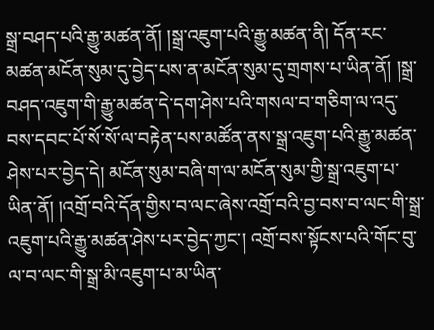སྒྲ་བཤད་པའི་རྒྱུ་མཚན་ནོ། །སྒྲ་འཇུག་པའི་རྒྱུ་མཚན་ནི། དོན་རང་མཚན་མངོན་སུམ་དུ་བྱེད་པས་ན་མངོན་སུམ་དུ་གྲགས་པ་ཡིན་ནོ། །སྒྲ་བཤད་འཇུག་གི་རྒྱུ་མཚན་དེ་དག་ཤེས་པའི་གསལ་བ་གཅིག་ལ་འདུ་བས་དབང་པོ་སོ་སོ་ལ་བརྟེན་པས་མཚོན་ནས་སྒྲ་འཇུག་པའི་རྒྱུ་མཚན་ཤེས་པར་བྱེད་དེ། མངོན་སུམ་བཞི་ག་ལ་མངོན་སུམ་གྱི་སྒྲ་འཇུག་པ་ཡིན་ནོ། །འགྲོ་བའི་དོན་གྱིས་བ་ལང་ཞེས་འགྲོ་བའི་བྱ་བས་བ་ལང་གི་སྒྲ་འཇུག་པའི་རྒྱུ་མཚན་ཤེས་པར་བྱེད་ཀྱང་། འགྲོ་བས་སྟོངས་པའི་གོང་བུ་ལ་བ་ལང་གི་སྒྲ་མི་འཇུག་པ་མ་ཡིན་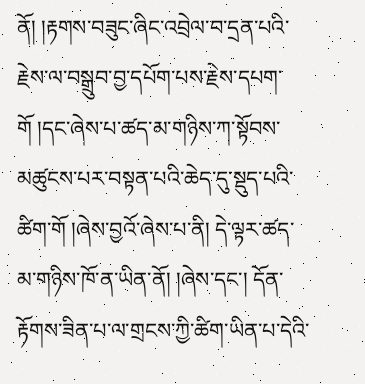ནོ། །རྟགས་བཟུང་ཞིང་འབྲེལ་བ་དྲན་པའི་རྗེས་ལ་བསྒྲུབ་བྱ་དཔོག་པས་རྗེས་དཔག་གོ །དང་ཞེས་པ་ཚད་མ་གཉིས་ཀ་སྟོབས་མཚུངས་པར་བསྟན་པའི་ཆེད་དུ་སྡུད་པའི་ཚིག་གོ །ཞེས་བྱའོ་ཞེས་པ་ནི། དེ་ལྟར་ཚད་མ་གཉིས་ཁོ་ན་ཡིན་ནོ། །ཞེས་དང་། དོན་རྟོགས་ཟིན་པ་ལ་གྲངས་ཀྱི་ཚིག་ཡིན་པ་དེའི་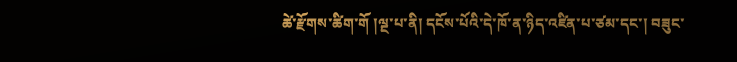ཚེ་རྫོགས་ཚིག་གོ །ལྔ་པ་ནི། དངོས་པོའི་དེ་ཁོ་ན་ཉིད་འཛིན་པ་ཙམ་དང་། བཟུང་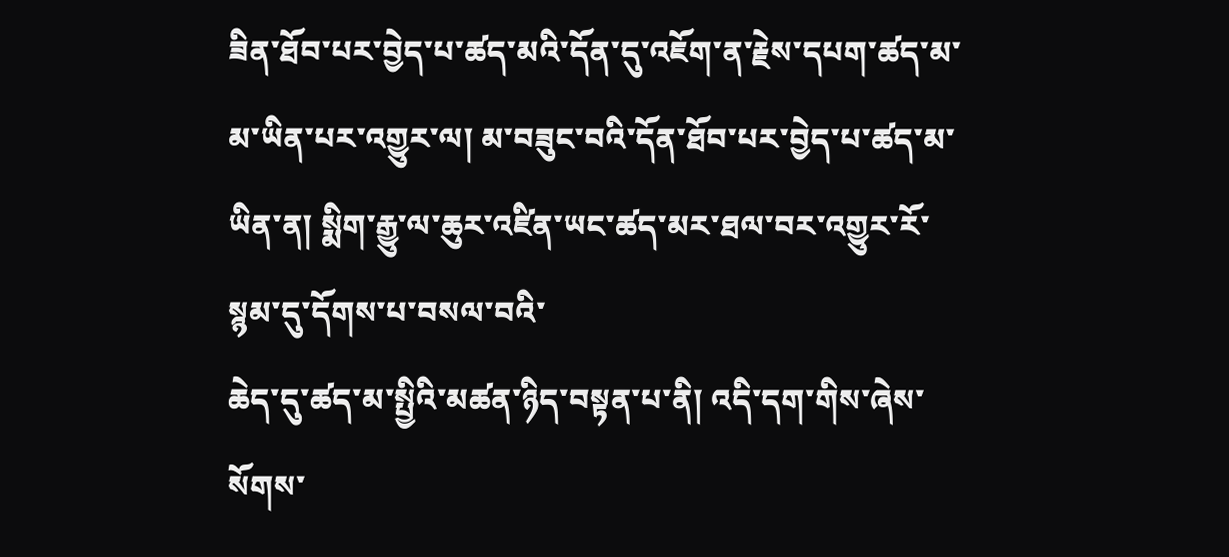ཟིན་ཐོབ་པར་བྱེད་པ་ཚད་མའི་དོན་དུ་འཇོག་ན་རྗེས་དཔག་ཚད་མ་མ་ཡིན་པར་འགྱུར་ལ། མ་བཟུང་བའི་དོན་ཐོབ་པར་བྱེད་པ་ཚད་མ་ཡིན་ན། སྨིག་རྒྱུ་ལ་ཆུར་འཛིན་ཡང་ཚད་མར་ཐལ་བར་འགྱུར་རོ་སྙམ་དུ་དོགས་པ་བསལ་བའི་
ཆེད་དུ་ཚད་མ་སྤྱིའི་མཚན་ཉིད་བསྟན་པ་ནི། འདི་དག་གིས་ཞེས་སོགས་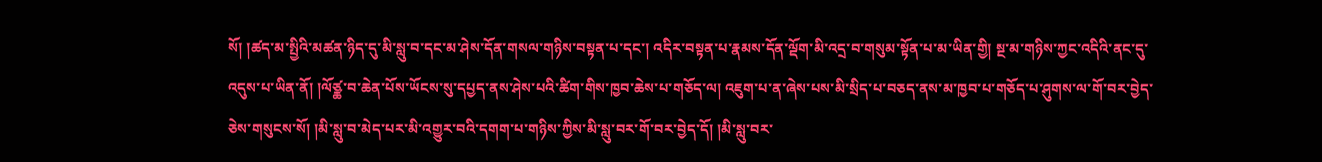སོ། །ཚད་མ་སྤྱིའི་མཚན་ཉིད་དུ་མི་སླུ་བ་དང་མ་ཤེས་དོན་གསལ་གཉིས་བསྟན་པ་དང་། འདིར་བསྟན་པ་རྣམས་དོན་ལྡོག་མི་འདྲ་བ་གསུམ་སྟོན་པ་མ་ཡིན་གྱི། སྔ་མ་གཉིས་ཀྱང་འདིའི་ནང་དུ་འདུས་པ་ཡིན་ནོ། །ལོཙྪ་བ་ཆེན་པོས་ཡོངས་སུ་དཔྱད་ནས་ཤེས་པའི་ཚིག་གིས་ཁྱབ་ཆེས་པ་གཅོད་ལ། འཇུག་པ་ན་ཞེས་པས་མི་སྲིད་པ་བཅད་ནས་མ་ཁྱབ་པ་གཅོད་པ་ཤུགས་ལ་གོ་བར་བྱེད་ཅེས་གསུངས་སོ། །མི་སླུ་བ་མེད་པར་མི་འགྱུར་བའི་དགག་པ་གཉིས་ཀྱིས་མི་སླུ་བར་གོ་བར་བྱེད་དོ། །མི་སླུ་བར་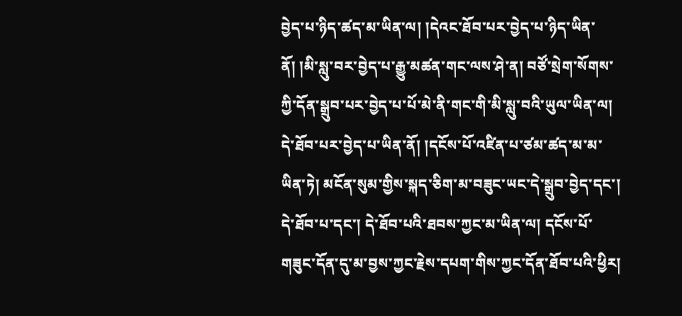བྱེད་པ་ཉིད་ཚད་མ་ཡིན་ལ། །དེའང་ཐོབ་པར་བྱེད་པ་ཉིད་ཡིན་ནོ། །མི་སླུ་བར་བྱེད་པ་རྒྱུ་མཚན་གང་ལས་ཤེ་ན། བཙོ་སྲེག་སོགས་ཀྱི་དོན་སྒྲུབ་པར་བྱེད་པ་པོ་མེ་ནི་གང་གི་མི་སླུ་བའི་ཡུལ་ཡིན་ལ། དེ་ཐོབ་པར་བྱེད་པ་ཡིན་ནོ། །དངོས་པོ་འཛིན་པ་ཙམ་ཚད་མ་མ་ཡིན་ཏེ། མངོན་སུམ་གྱིས་སྐད་ཅིག་མ་བཟུང་ཡང་དེ་སྒྲུབ་བྱེད་དང་། དེ་ཐོབ་པ་དང་། དེ་ཐོབ་པའི་ཐབས་ཀྱང་མ་ཡིན་ལ། དངོས་པོ་གཟུང་དོན་དུ་མ་བྱས་ཀྱང་རྗེས་དཔག་གིས་ཀྱང་དོན་ཐོབ་པའི་ཕྱིར།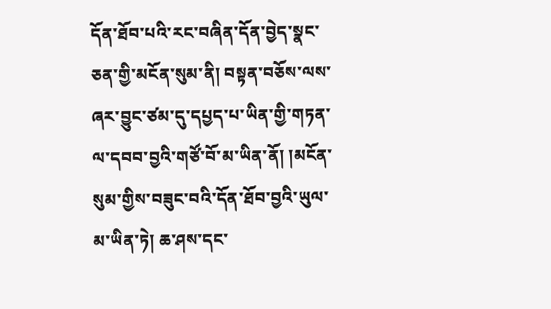དོན་ཐོབ་པའི་རང་བཞིན་དོན་བྱེད་སྣང་ཅན་གྱི་མངོན་སུམ་ནི། བསྟན་བཅོས་ལས་ཞར་བྱུང་ཙམ་དུ་དཔྱད་པ་ཡིན་གྱི་གཏན་ལ་དབབ་བྱའི་གཙོ་བོ་མ་ཡིན་ནོ། །མངོན་སུམ་གྱིས་བཟུང་བའི་དོན་ཐོབ་བྱའི་ཡུལ་མ་ཡིན་ཏེ། ཆ་ཤས་དང་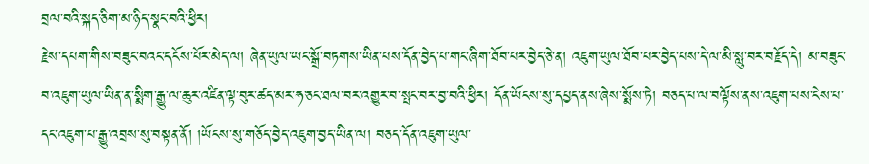བྲལ་བའི་སྐད་ཅིག་མ་ཉིད་སྣང་བའི་ཕྱིར།
རྗེས་དཔག་གིས་བཟུང་བའང་དངོས་པོར་མེད་ལ། ཞེན་ཡུལ་ཡང་སྒྲོ་བཏགས་ཡིན་པས་དོན་བྱེད་པ་གང་ཞིག་ཐོབ་པར་བྱེད་ཅེ་ན། འཇུག་ཡུལ་ཐོབ་པར་བྱེད་པས་དེ་ལ་མི་སླུ་བར་བརྗོད་དེ། མ་བཟུང་བ་འཇུག་ཡུལ་ཡིན་ན་སྨིག་རྒྱུ་ལ་ཆུར་འཛིན་ལྟ་བུར་ཚད་མར་ཧ་ཅང་ཐལ་བར་འགྱུར་བ་སྤང་བར་བྱ་བའི་ཕྱིར། དོན་ཡོངས་སུ་དཔྱད་ནས་ཞེས་སྨོས་ཏེ། བཅད་པ་ལ་བལྟོས་ནས་འཇུག་པས་ངེས་པ་དང་འཇུག་པ་རྒྱུ་འབྲས་སུ་བསྟན་ནོ། །ཡོངས་སུ་གཅོད་བྱེད་འཇུག་བྱད་ཡིན་ལ། བཅད་དོན་འཇུག་ཡུལ་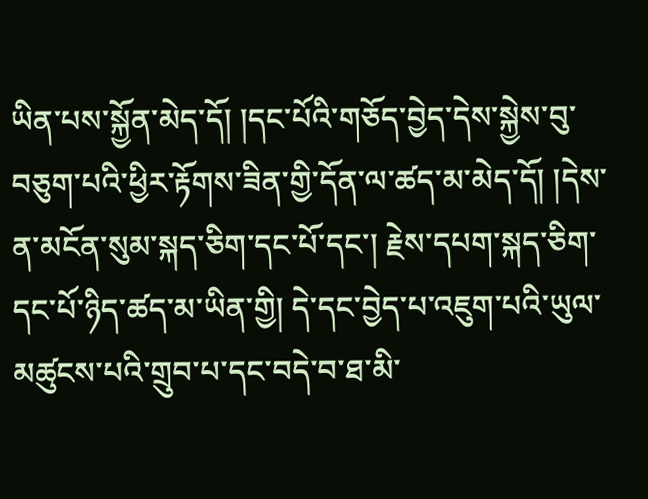ཡིན་པས་སྐྱོན་མེད་དོ། །དང་པོའི་གཅོད་བྱེད་དེས་སྐྱེས་བུ་བཅུག་པའི་ཕྱིར་རྟོགས་ཟིན་གྱི་དོན་ལ་ཚད་མ་མེད་དོ། །དེས་ན་མངོན་སུམ་སྐད་ཅིག་དང་པོ་དང་། རྗེས་དཔག་སྐད་ཅིག་དང་པོ་ཉིད་ཚད་མ་ཡིན་གྱི། དེ་དང་བྱེད་པ་འཇུག་པའི་ཡུལ་མཚུངས་པའི་གྲུབ་པ་དང་བདེ་བ་ཐ་མི་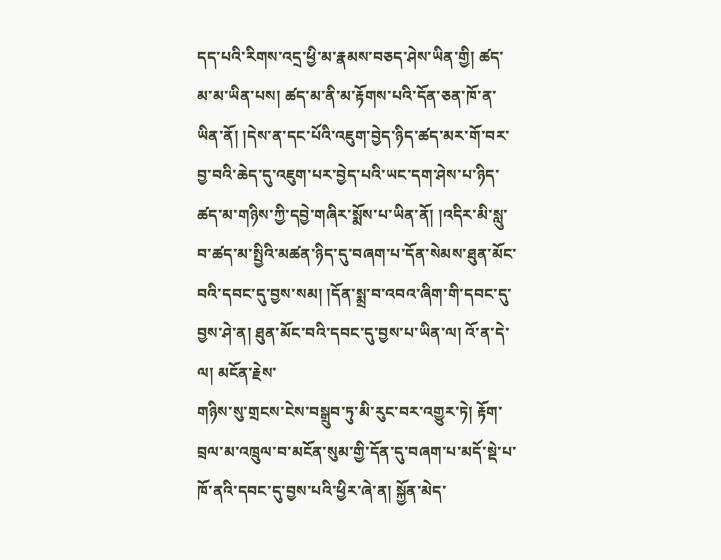དད་པའི་རིགས་འདྲ་ཕྱི་མ་རྣམས་བཅད་ཤེས་ཡིན་གྱི། ཚད་མ་མ་ཡིན་པས། ཚད་མ་ནི་མ་རྟོགས་པའི་དོན་ཅན་ཁོ་ན་ཡིན་ནོ། །དེས་ན་དང་པོའི་འཇུག་བྱེད་ཉིད་ཚད་མར་གོ་བར་བྱ་བའི་ཆེད་དུ་འཇུག་པར་བྱེད་པའི་ཡང་དག་ཤེས་པ་ཉིད་ཚད་མ་གཉིས་ཀྱི་དབྱེ་གཞིར་སྨོས་པ་ཡིན་ནོ། །འདིར་མི་སླུ་བ་ཚད་མ་སྤྱིའི་མཚན་ཉིད་དུ་བཞག་པ་དོན་སེམས་ཐུན་མོང་བའི་དབང་དུ་བྱས་སམ། །དོན་སྨྲ་བ་འབའ་ཞིག་གི་དབང་དུ་བྱས་ཤེ་ན། ཐུན་མོང་བའི་དབང་དུ་བྱས་པ་ཡིན་ལ། འོ་ན་དེ་ལ། མངོན་རྗེས་
གཉིས་སུ་གྲངས་ངེས་བསྒྲུབ་ཏུ་མི་རུང་བར་འགྱུར་ཏེ། རྟོག་བྲལ་མ་འཁྲུལ་བ་མངོན་སུམ་གྱི་དོན་དུ་བཞག་པ་མདོ་སྡེ་པ་ཁོ་ནའི་དབང་དུ་བྱས་པའི་ཕྱིར་ཞེ་ན། སྐྱོན་མེད་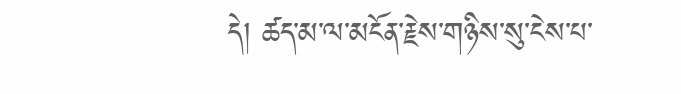དེ། ཚད་མ་ལ་མངོན་རྗེས་གཉིས་སུ་ངེས་པ་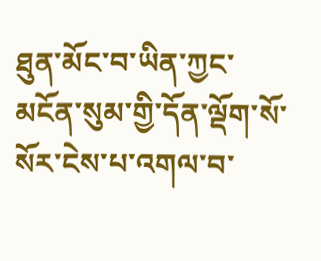ཐུན་མོང་བ་ཡིན་ཀྱང་མངོན་སུམ་གྱི་དོན་ལྡོག་སོ་སོར་ངེས་པ་འགལ་བ་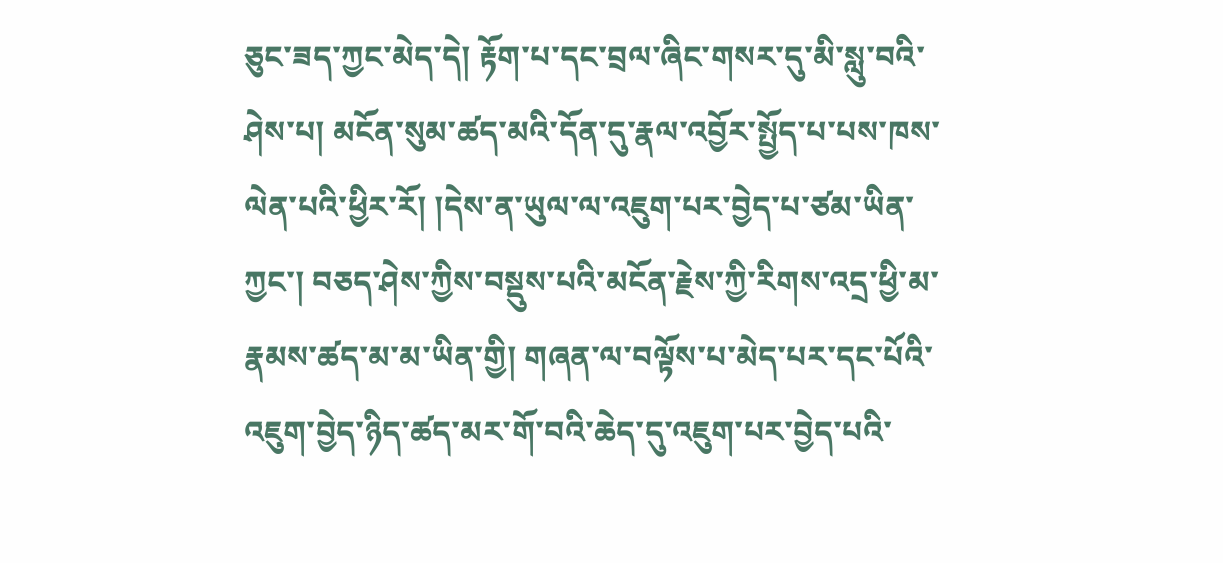ཅུང་ཟད་ཀྱང་མེད་དེ། རྟོག་པ་དང་བྲལ་ཞིང་གསར་དུ་མི་སླུ་བའི་ཤེས་པ། མངོན་སུམ་ཚད་མའི་དོན་དུ་རྣལ་འབྱོར་སྤྱོད་པ་པས་ཁས་ལེན་པའི་ཕྱིར་རོ། །དེས་ན་ཡུལ་ལ་འཇུག་པར་བྱེད་པ་ཙམ་ཡིན་ཀྱང་། བཅད་ཤེས་ཀྱིས་བསྡུས་པའི་མངོན་རྗེས་ཀྱི་རིགས་འདྲ་ཕྱི་མ་རྣམས་ཚད་མ་མ་ཡིན་གྱི། གཞན་ལ་བལྟོས་པ་མེད་པར་དང་པོའི་འཇུག་བྱེད་ཉིད་ཚད་མར་གོ་བའི་ཆེད་དུ་འཇུག་པར་བྱེད་པའི་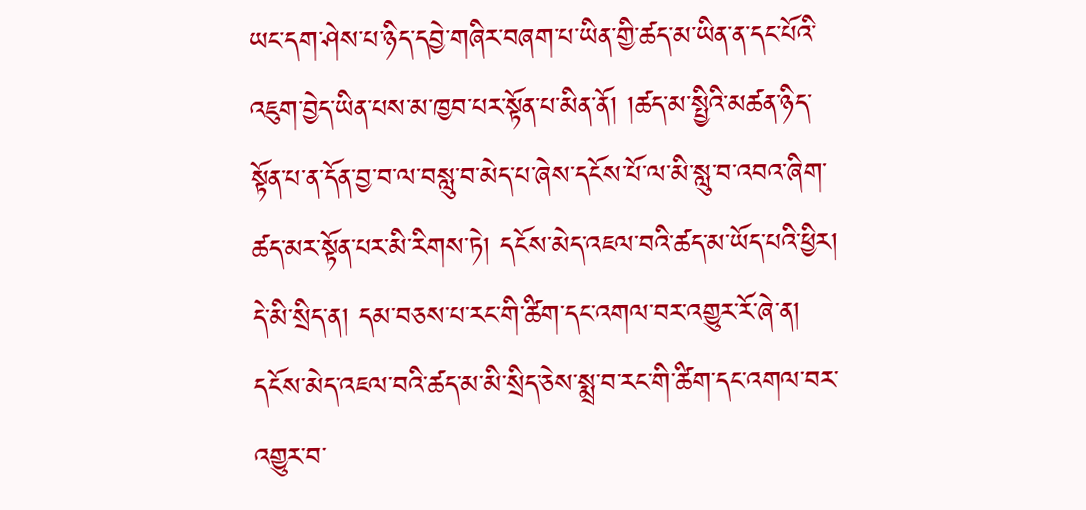ཡང་དག་ཤེས་པ་ཉིད་དབྱེ་གཞིར་བཞག་པ་ཡིན་གྱི་ཚད་མ་ཡིན་ན་དང་པོའི་འཇུག་བྱེད་ཡིན་པས་མ་ཁྱབ་པར་སྟོན་པ་མིན་ནོ། །ཚད་མ་སྤྱིའི་མཚན་ཉིད་སྟོན་པ་ན་དོན་བྱ་བ་ལ་བསླུ་བ་མེད་པ་ཞེས་དངོས་པོ་ལ་མི་སླུ་བ་འབའ་ཞིག་ཚད་མར་སྟོན་པར་མི་རིགས་ཏེ། དངོས་མེད་འཇལ་བའི་ཚད་མ་ཡོད་པའི་ཕྱིར། དེ་མི་སྲིད་ན། དམ་བཅས་པ་རང་གི་ཚིག་དང་འགལ་བར་འགྱུར་རོ་ཞེ་ན། དངོས་མེད་འཇལ་བའི་ཚད་མ་མི་སྲིད་ཅེས་སྨྲ་བ་རང་གི་ཚིག་དང་འགལ་བར་འགྱུར་བ་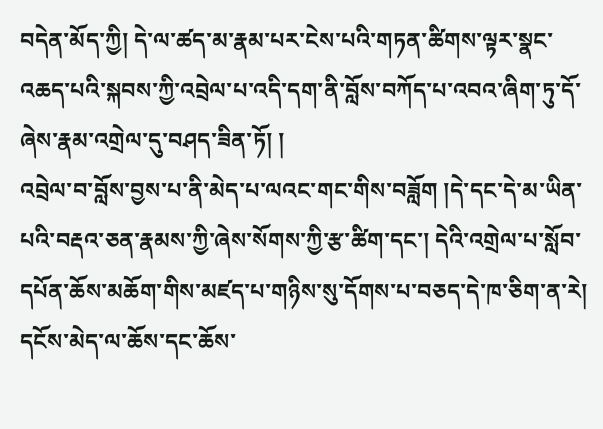བདེན་མོད་ཀྱི། དེ་ལ་ཚད་མ་རྣམ་པར་ངེས་པའི་གཏན་ཚིགས་ལྟར་སྣང་འཆད་པའི་སྐབས་ཀྱི་འབྲེལ་པ་འདི་དག་ནི་བློས་བཀོད་པ་འབའ་ཞིག་ཏུ་དོ་ཞེས་རྣམ་འགྲེལ་དུ་བཤད་ཟིན་ཏོ། །
འབྲེལ་བ་བློས་བྱས་པ་ནི་མེད་པ་ལའང་གང་གིས་བཟློག །དེ་དང་དེ་མ་ཡིན་པའི་བརྡའ་ཅན་རྣམས་ཀྱི་ཞེས་སོགས་ཀྱི་རྩ་ཚིག་དང་། དེའི་འགྲེལ་པ་སློབ་དཔོན་ཆོས་མཆོག་གིས་མཛད་པ་གཉིས་སུ་དོགས་པ་བཅད་དེ་ཁ་ཅིག་ན་རེ། དངོས་མེད་ལ་ཆོས་དང་ཆོས་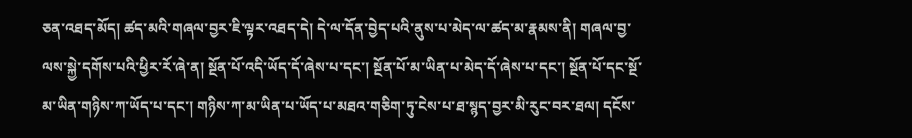ཅན་འཐད་མོད། ཚད་མའི་གཞལ་བྱར་ཇི་ལྟར་འཐད་དེ། དེ་ལ་དོན་བྱེད་པའི་ནུས་པ་མེད་ལ་ཚད་མ་རྣམས་ནི། གཞལ་བྱ་ལས་སྐྱེ་དགོས་པའི་ཕྱིར་རོ་ཞེ་ན། སྔོན་པོ་འདི་ཡོད་དོ་ཞེས་པ་དང་། སྔོན་པོ་མ་ཡིན་པ་མེད་དོ་ཞེས་པ་དང་། སྔོན་པོ་དང་སྔོ་མ་ཡིན་གཉིས་ཀ་ཡོད་པ་དང་། གཉིས་ཀ་མ་ཡིན་པ་ཡོད་པ་མཐའ་གཅིག་ཏུ་ངེས་པ་ཐ་སྙད་བྱར་མི་རུང་བར་ཐལ། དངོས་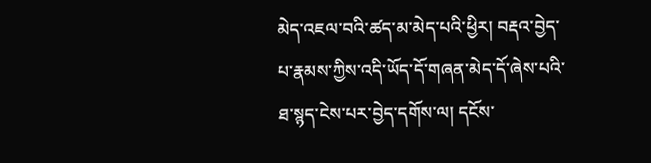མེད་འཇལ་བའི་ཚད་མ་མེད་པའི་ཕྱིར། བརྡའ་བྱེད་པ་རྣམས་ཀྱིས་འདི་ཡོད་དོ་གཞན་མེད་དོ་ཞེས་པའི་ཐ་སྙད་ངེས་པར་བྱེད་དགོས་ལ། དངོས་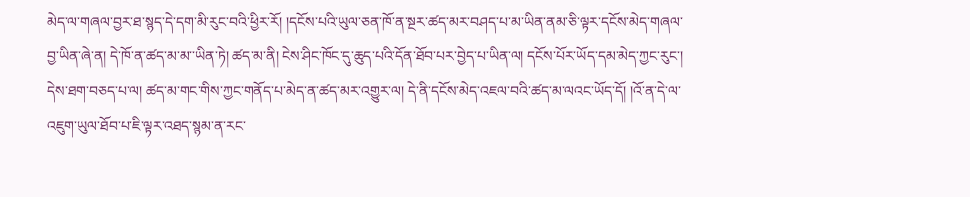མེད་ལ་གཞལ་བྱར་ཐ་སྙད་དེ་དག་མི་རུང་བའི་ཕྱིར་རོ། །དངོས་པའི་ཡུལ་ཅན་ཁོ་ན་སྔར་ཚད་མར་བཤད་པ་མ་ཡིན་ནམ་ཅི་ལྟར་དངོས་མེད་གཞལ་བྱ་ཡིན་ཞེ་ན། དེ་ཁོ་ན་ཚད་མ་མ་་ཡིན་ཏེ། ཚད་མ་ནི། ངེས་ཤིང་ཁོང་དུ་ཆུད་པའི་དོན་ཐོབ་པར་བྱེད་པ་ཡིན་ལ། དངོས་པོར་ཡོད་དམ་མེད་ཀྱང་རུང་། དེས་ཐག་བཅད་པ་ལ། ཚད་མ་གང་གིས་ཀྱང་གནོད་པ་མེད་ན་ཚད་མར་འགྱུར་ལ། དེ་ནི་དངོས་མེད་འཇལ་བའི་ཚད་མ་ལའང་ཡོད་དོ། །འོ་ན་དེ་ལ་འཇུག་ཡུལ་ཐོབ་པ་ཇི་ལྟར་འཐད་སྙམ་ན་རང་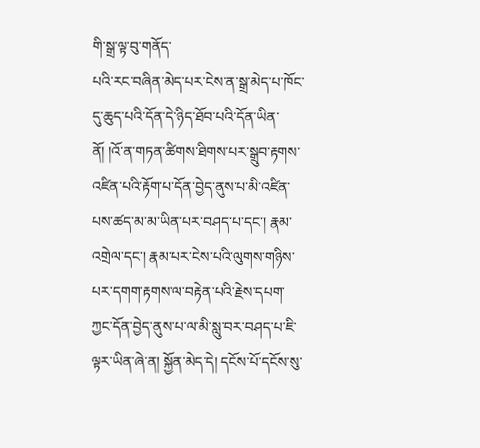གི་སྒྲ་ལྟ་བུ་གནོད་
པའི་རང་བཞིན་མེད་པར་ངེས་ན་སྒྲ་མེད་པ་ཁོང་དུ་ཆུད་པའི་དོན་དེ་ཉིད་ཐོབ་པའི་དོན་ཡིན་ནོ། །འོ་ན་གཏན་ཚིགས་ཐིགས་པར་སྒྲུབ་རྟགས་འཛིན་པའི་རྟོག་པ་དོན་བྱེད་ནུས་པ་མི་འཛིན་པས་ཚད་མ་མ་ཡིན་པར་བཤད་པ་དང་། རྣམ་འགྲེལ་དང་། རྣམ་པར་ངེས་པའི་ལུགས་གཉིས་པར་དགག་རྟགས་ལ་བརྟེན་པའི་རྗེས་དཔག་ཀྱང་དོན་བྱེད་ནུས་པ་ལ་མི་སླུ་བར་བཤད་པ་ཇི་ལྟར་ཡིན་ཞེ་ན། སྐྱོན་མེད་དེ། དངོས་པོ་དངོས་སུ་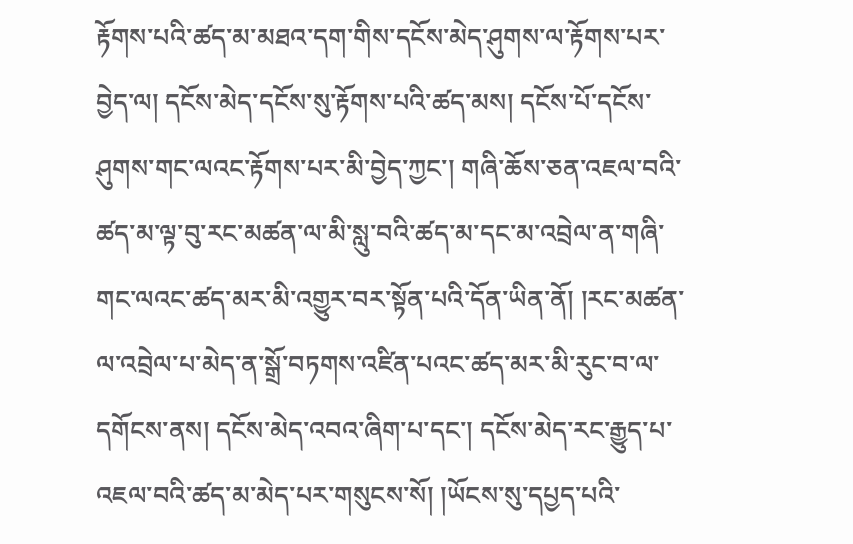རྟོགས་པའི་ཚད་མ་མཐའ་དག་གིས་དངོས་མེད་ཤུགས་ལ་རྟོགས་པར་བྱེད་ལ། དངོས་མེད་དངོས་སུ་རྟོགས་པའི་ཚད་མས། དངོས་པོ་དངོས་ཤུགས་གང་ལའང་རྟོགས་པར་མི་བྱེད་ཀྱང་། གཞི་ཆོས་ཅན་འཇལ་བའི་ཚད་མ་ལྟ་བུ་རང་མཚན་ལ་མི་སླུ་བའི་ཚད་མ་དང་མ་འབྲེལ་ན་གཞི་གང་ལའང་ཚད་མར་མི་འགྱུར་བར་སྟོན་པའི་དོན་ཡིན་ནོ། །རང་མཚན་ལ་འབྲེལ་པ་མེད་ན་སྒྲོ་བཏགས་འཛིན་པའང་ཚད་མར་མི་རུང་བ་ལ་དགོངས་ནས། དངོས་མེད་འབའ་ཞིག་པ་དང་། དངོས་མེད་རང་རྒྱུད་པ་འཇལ་བའི་ཚད་མ་མེད་པར་གསུངས་སོ། །ཡོངས་སུ་དཔྱད་པའི་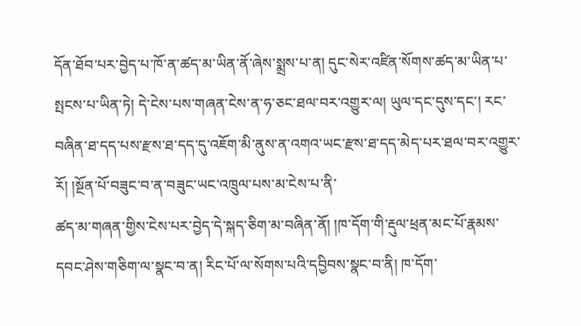དོན་ཐོབ་པར་བྱེད་པ་ཁོ་ན་ཚད་མ་ཡིན་ནོ་ཞེས་སྨྲས་པ་ན། དུང་སེར་འཛིན་སོགས་ཚད་མ་ཡིན་པ་སྤངས་པ་ཡིན་ཏེ། དེ་ངེས་པས་གཞན་ངེས་ན་ཧ་ཅང་ཐལ་བར་འགྱུར་ལ། ཡུལ་དང་དུས་དང་། རང་བཞིན་ཐ་དད་པས་རྫས་ཐ་དད་དུ་འཇོག་མི་ནུས་ན་འགའ་ཡང་རྫས་ཐ་དད་མེད་པར་ཐལ་བར་འགྱུར་རོ། །སྔོན་པོ་བཟུང་བ་ན་བཟུང་ཡང་འཁྲུལ་པས་མ་ངེས་པ་ནི་
ཚད་མ་གཞན་གྱིས་ངེས་པར་བྱེད་དེ་སྐད་ཅིག་མ་བཞིན་ནོ། །ཁ་དོག་གི་རྡུལ་ཕྲན་མང་པོ་རྣམས་དབང་ཤེས་གཅིག་ལ་སྣང་བ་ན། རིང་པོ་ལ་སོགས་པའི་དབྱིབས་སྣང་བ་ནི། ཁ་དོག་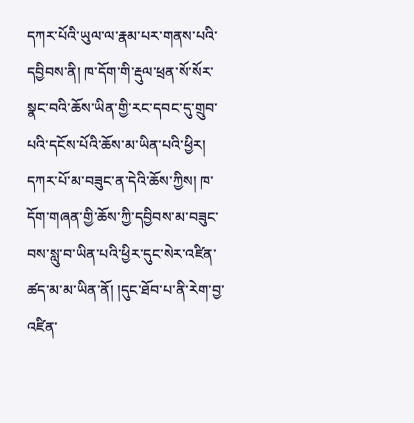དཀར་པོའི་ཡུལ་ལ་རྣམ་པར་གནས་པའི་དབྱིབས་ནི། ཁ་དོག་གི་རྡུལ་ཕྲན་སོ་སོར་སྣང་བའི་ཆོས་ཡིན་གྱི་རང་དབང་དུ་གྲུབ་པའི་དངོས་པོའི་ཆོས་མ་ཡིན་པའི་ཕྱིར། དཀར་པོ་མ་བཟུང་ན་དེའི་ཆོས་ཀྱིས། ཁ་དོག་གཞན་གྱི་ཆོས་ཀྱི་དབྱིབས་མ་བཟུང་བས་སླུ་བ་ཡིན་པའི་ཕྱིར་དུང་སེར་འཛིན་ཚད་མ་མ་ཡིན་ནོ། །དུང་ཐོབ་པ་ནི་རེག་བྱ་འཛིན་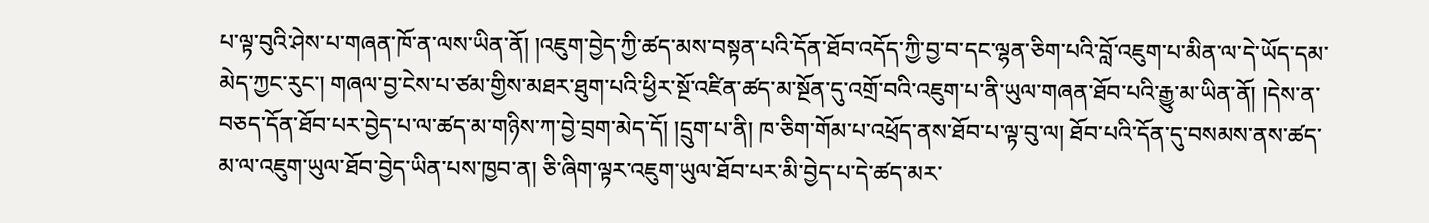པ་ལྟ་བུའི་ཤེས་པ་གཞན་ཁོ་ན་ལས་ཡིན་ནོ། །འཇུག་བྱེད་ཀྱི་ཚད་མས་བསྟན་པའི་དོན་ཐོབ་འདོད་ཀྱི་བྱ་བ་དང་ལྷན་ཅིག་པའི་བློ་འཇུག་པ་མིན་ལ་དེ་ཡོད་དམ་མེད་ཀྱང་རུང་། གཞལ་བྱ་ངེས་པ་ཙམ་གྱིས་མཐར་ཐུག་པའི་ཕྱིར་སྔོ་འཛིན་ཚད་མ་སྔོན་དུ་འགྲོ་བའི་འཇུག་པ་ནི་ཡུལ་གཞན་ཐོབ་པའི་རྒྱུ་མ་ཡིན་ནོ། །དེས་ན་བཅད་དོན་ཐོབ་པར་བྱེད་པ་ལ་ཚད་མ་གཉིས་ཀ་བྱེ་བྲག་མེད་དོ། །དྲུག་པ་ནི། ཁ་ཅིག་གོམ་པ་འཕྲོད་ནས་ཐོབ་པ་ལྟ་བུ་ལ། ཐོབ་པའི་དོན་དུ་བསམས་ནས་ཚད་མ་ལ་འཇུག་ཡུལ་ཐོབ་བྱེད་ཡིན་པས་ཁྱབ་ན། ཅི་ཞིག་ལྟར་འཇུག་ཡུལ་ཐོབ་པར་མི་བྱེད་པ་དེ་ཚད་མར་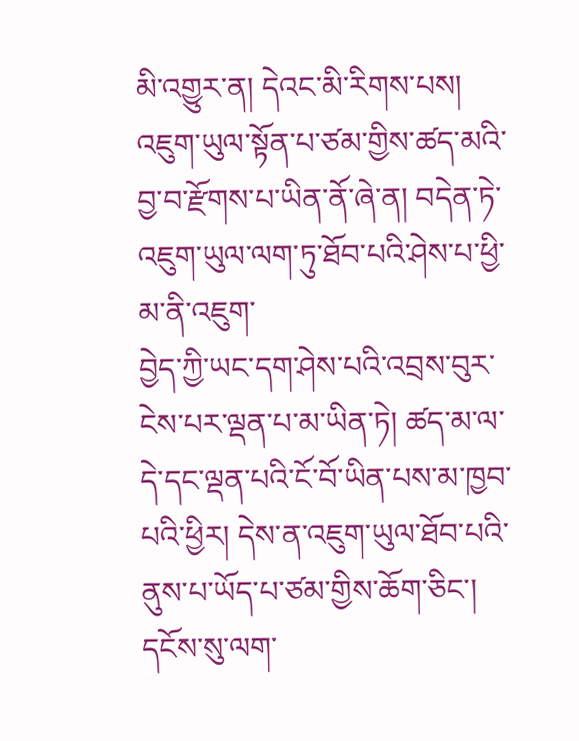མི་འགྱུར་ན། དེའང་མི་རིགས་པས། འཇུག་ཡུལ་སྟོན་པ་ཙམ་གྱིས་ཚད་མའི་བྱ་བ་རྫོགས་པ་ཡིན་ནོ་ཞེ་ན། བདེན་ཏེ་འཇུག་ཡུལ་ལག་ཏུ་ཐོབ་པའི་ཤེས་པ་ཕྱི་མ་ནི་འཇུག་
བྱེད་ཀྱི་ཡང་དག་ཤེས་པའི་འབྲས་བུར་ངེས་པར་ལྡན་པ་མ་ཡིན་ཏེ། ཚད་མ་ལ་དེ་དང་ལྡན་པའི་ངོ་བོ་ཡིན་པས་མ་ཁྱབ་པའི་ཕྱིར། དེས་ན་འཇུག་ཡུལ་ཐོབ་པའི་ནུས་པ་ཡོད་པ་ཙམ་གྱིས་ཆོག་ཅིང་། དངོས་སུ་ལག་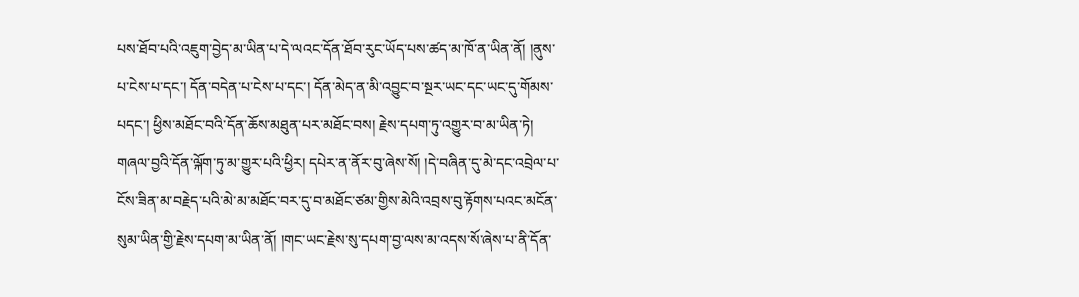པས་ཐོབ་པའི་འཇུག་བྱེད་མ་ཡིན་པ་དེ་ལའང་དོན་ཐོབ་རུང་ཡོད་པས་ཚད་མ་ཁོ་ན་ཡིན་ནོ། །ནུས་པ་ངེས་པ་དང་། དོན་བདེན་པ་ངེས་པ་དང་། དོན་མེད་ན་མི་འབྱུང་བ་སྔར་ཡང་དང་ཡང་དུ་གོམས་པདང་། ཕྱིས་མཐོང་བའི་དོན་ཆོས་མཐུན་པར་མཐོང་བས། རྗེས་དཔག་ཏུ་འགྱུར་བ་མ་ཡིན་ཏེ། གཞལ་བྱའི་དོན་ལྐོག་ཏུ་མ་གྱུར་པའི་ཕྱིར། དཔེར་ན་ནོར་བུ་ཞེས་སོ། །དེ་བཞིན་དུ་མེ་དང་འབྲེལ་པ་ངོས་ཟིན་མ་བརྗེད་པའི་མེ་མ་མཐོང་བར་དུ་བ་མཐོང་ཙམ་གྱིས་མེའི་འབྲས་བུ་རྟོགས་པའང་མངོན་སུམ་ཡིན་གྱི་རྗེས་དཔག་མ་ཡིན་ནོ། །གང་ཡང་རྗེས་སུ་དཔག་བྱ་ལས་མ་འདས་སོ་ཞེས་པ་ནི་དོན་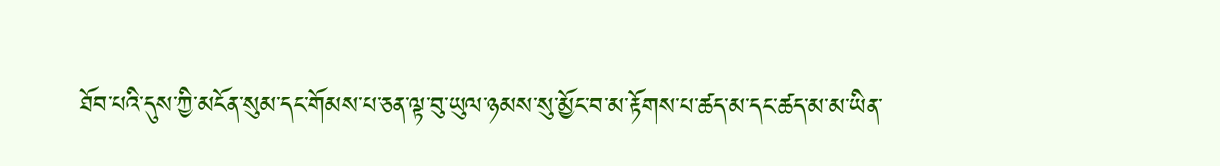ཐོབ་པའི་དུས་ཀྱི་མངོན་སུམ་དང་གོམས་པ་ཅན་ལྟ་བུ་ཡུལ་ཉམས་སུ་མྱོང་བ་མ་རྟོགས་པ་ཚད་མ་དང་ཚད་མ་མ་ཡིན་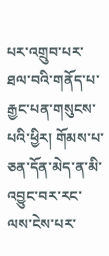པར་འགྲུབ་པར་ཐལ་བའི་གནོད་པ་རྒྱང་པན་གསུངས་པའི་ཕྱིར། གོམས་པ་ཅན་དོན་མེད་ན་མི་འབྱུང་བར་རང་ལས་ངེས་པར་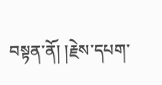བསྟན་ནོ། །རྗེས་དཔག་